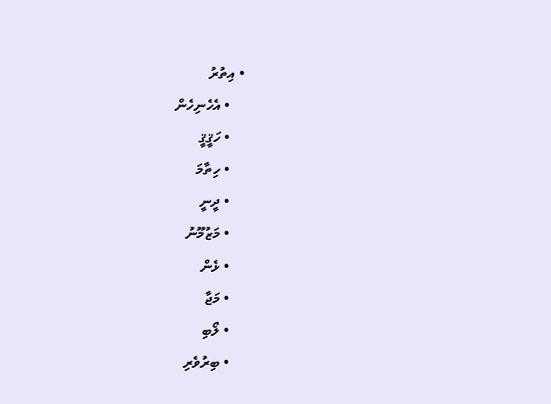• އިތުރު
    • އެހެނިހެން
    • ހަޤީޤީ
    • ހިތާމަ
    • ދީނީ
    • މަޒުމޫނު
    • ޅެން
    • މަޖާ
    • ލޯބި
    • ބިރުވެރި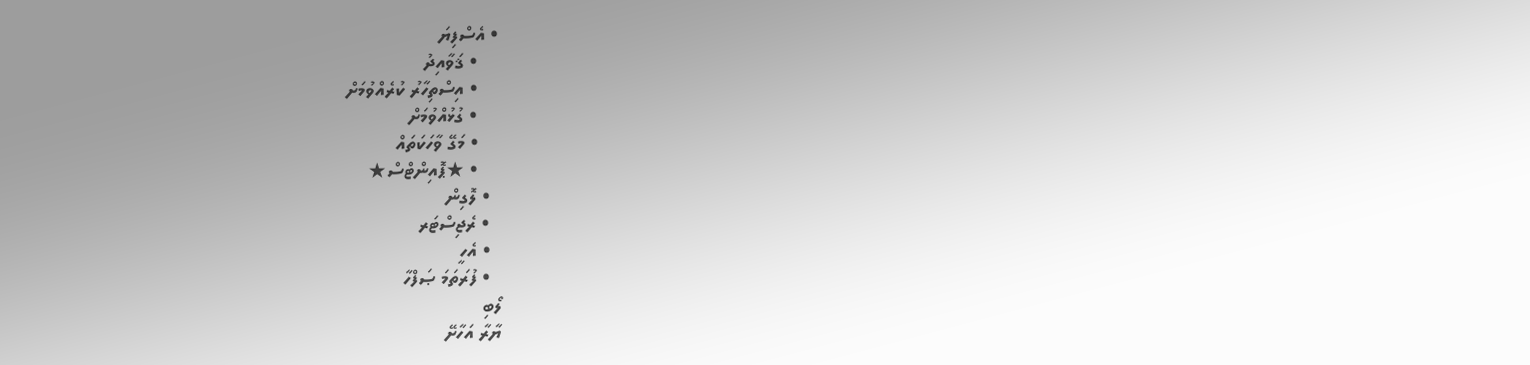• އެސްފިޔަ
    • ޤަވާއިދު
    • އިސްތިހާރު ކުރެއްވުމަށް
    • ގުޅުއްވުމަށް
    • މަގޭ ވާހަކަތައް
    • ★ޕޮއިންޓްސް★
  • ލޮގިން
  • ރެޖިސްޓަރ
  • އެހީ
  • ފުރަތަމަ ޞަފްހާ
ލޯބި
ޔާރާ އަހާށޭ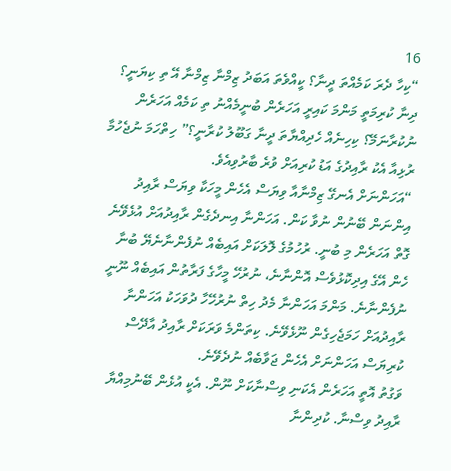16
“ކިހާ ދެރަ ކަމެއްތަ ދީނާ؟ ކީއްވެތަ އަބަދު ޒިމްނާ ޒިމްނާ އޭ ތި ކިޔަނީ؟ ދިނާ ކުރިމަތީ މަންމަ ކައިރީ އަހަރެން ބުނީމެއްނު ތި ކަމެއް އަހަރެން ނުކުރާނަމޭ؟ ކިހިނެއް ހެދިއްޔާތަ ދީނާ ގަބޫލު ކުރާނީ؟” ހިތްހަމަ ނުޖެހުމާ ރުޅިއާ އެކު ރާއިދުގެ އަޑު ކުރިއަށް ވުރެ ބާރުވިއެވެ.
“އަހަންނަށް އެނގޭ ޒިމްނާއާ ވިޔަސް އެހެން މީހަކާ ވިޔަސް ރާއިދު އިންނަން ބޭނުން ނުވާ ކަން. އަހަންނާ އިނދެގެން ރާއިދުއަށް އުޅެވޭނެ ގޮތް އަހަރެން މި ބުނީ. ރުހުމުގެ ލޮލަކަށް އައިބެއް ނުފެންނާނެޔޭ ބުނާ ހެން އޭގެ އިދިކޮޅުވެސް އޮންނާނެ، ނުރުހޭ މީހާގެ ފަރާތުން އައިބެއް ނޫނީ ނުފެންނާނެ. މަންމަ އަހަންނާ މެދު ހިތް ނުރުހޭހާ ދުވަހަކު އަހަންނާ ރާއިދުއަށް ހަމަޖެހިގެން ނޫޅެވޭނެ. ކިތަންމެ ވަރަކަށް ރާއިދު އާދޭސް ކުރިޔަސް އަހަންނަށް އެހެން ޖަވާބެއް ނުދެވޭނެ.
ވަގުތު އޮތީ އަހަރެން އެކަނި ވިސްނާކަށް ނޫން. އެކީ އުޅެން ބޭނުމިއްޔާ ރާއިދު ވިސްނާ. ކުދިންނާ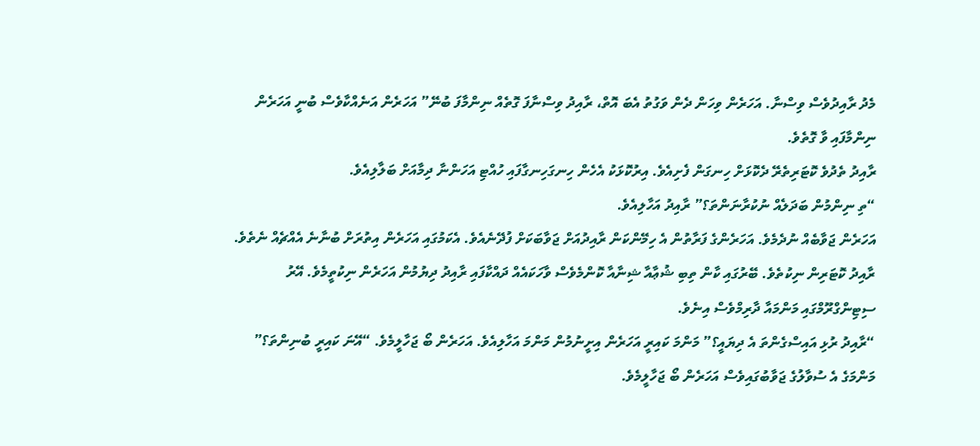މެދު ރާއިދުވެސް ވިސްނާ. އަހަރެން ވިހަން ދެން ވަގުތު އެބަ އޮތް، ރާއިދު ވިސްނާފަ ގޮތެއް ނިންމާފަ ބުނޭ” އަހަރެން އަނެއްކާވެސް ބުނީ އަހަރެން ނިންމާފައި ވާ ގޮތެވެ.
ރާއިދު ތެދުވެ ކޮޓަރިތެރޭ ދެކޮޅަށް ހިނގަން ފެށިއެވެ. އިރުކޮޅަކު އެހެން ހިނގަހިނގާފައި ހުއްޓި އަހަންނާ ދިމާއަށް ބަލާލިއެވެ.
“ތި ނިންމުން ބަދަލެއް ނުކުރާނަންތަ؟” ރާއިދު އަހާލިއެވެ.
އަހަރެން ޖަވާބެއް ނުދެމެވެ. އަހަރެންގެ ފަރާތުން އެ ހިމޭންކަން ރާއިދުއަށް ޖަވާބަކަށް ފުދޭނެއެވެ. އެކަމުގައި އަހަރެން އިތުރަށް ބުނާނެ އެއްޗެއް ނެތެވެ.
ރާއިދު ކޮޓަރިން ނިކުތެވެ. ބޭރުގައި ކާން ތިބި ޝުޢާއާ ޝިނާއާ ކޮންމެވެސް ވާހަކައެއް ދައްކާފައި ރާއިދު ދިޔުމުން އަހަރެން ނިކުތީމެވެ. އޭރު ސިޓިންގްރޫމްގައި މަންމައާ ދާރިމްވެސް އިނެވެ.
“ރާއިދު ރުޅި އައިސްގެންތަ އެ ދިޔައީ؟” މަންމަ ކައިރީ އަހަރެން އިށީނުމުން މަންމަ އަހާލިއެވެ. އަހަރެން ބޯ ޖަހާލީމެވެ. “އޭނަ ކައިރީ ބުނިންތަ؟” މަންމަގެ އެ ސުވާލުގެ ޖަވާބުގައިވެސް އަހަރެން ބޯ ޖަހާލީމެވެ.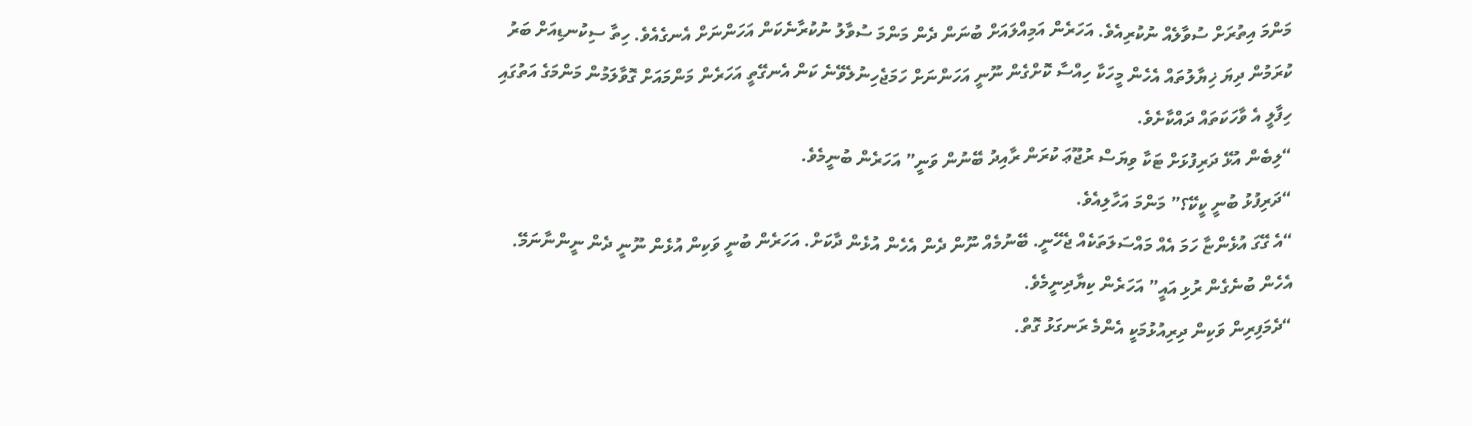މަންމަ އިތުރަށް ސުވާލެއް ނުކުރިއެވެ. އަހަރެން އަމިއްލައަށް ބުނަން ދެން މަންމަ ސުވާލު ނުކުރާނެކަން އަހަންނަށް އެނގެއެވެ. ހިތާ ސިކުނޑިއަށް ބަރު ކުރަމުން ދިޔަ ޚިޔާލުތައް އެހެން މީހަކާ ހިއްސާ ކޮށްގެން ނޫނީ އަހަންނަށް ހަމަޖެހިނުލެވޭނެ ކަން އެނގޭތީ އަހަރެން މަންމައަށް ގޮވާލަމުން މަންމަގެ އަތުގައި ހިފާލީ އެ ވާހަކަތައް ދައްކާށެވެ.
“ލިބެން އުޅޭ ދަރިފުޅަށް ޓަކާ ވިޔަސް ރުޖޫޢަ ކުރަން ރާއިދު ބޭނުން ވަނީ” އަހަރެން ބުނީމެވެ.
“ދަރިފުޅު ބުނީ ކީކޭ؟” މަންމަ އަހާލިއެވެ.
“އެ ގޭގަ އުޅެންޏާ ހަމަ އެއް މައްސަލަތަކެއް ޖެހޭނީ. ބޭނުމެއް ނޫން ދެން އެހެން އުޅެން ދާކަށް. އަހަރެން ބުނީ ވަކިން އުޅެން ނޫނީ ދެން ނީންނާނަމޭ. އެހެން ބުނެގެން ރުޅި އައީ” އަހަރެން ކިޔާދިނީމެވެ.
“ދެމަފިރިން ވަކިން ދިރިއުޅުމަކީ އެންމެ ރަނގަޅު ގޮތް.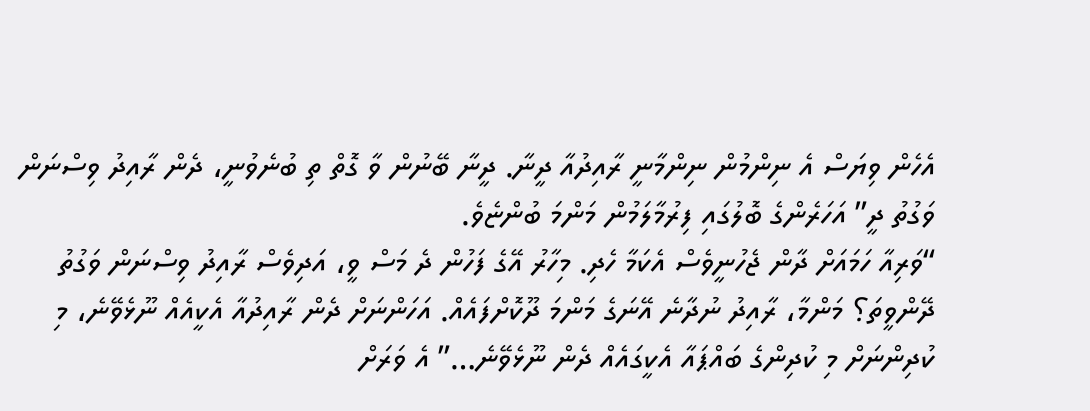އެހެން ވިޔަސް އެ ނިންމުން ނިންމާނީ ރާއިދުއާ ދީނާ. ދީނާ ބޭނުން ވާ ގޮތް ތި ބުނެވުނީ، ދެން ރާއިދު ވިސްނަން ވަގުތު ދީ” އަހަރެންގެ ބޮލުގައި ފިރުމާލަމުން މަންމަ ބުންޏެވެ.
“ވަރިއާ ހަމައަށް ދާން ޖެހުނީވެސް އެކަމާ ހެދި. މިހާރު އޭގެ ފަހުން ދެ މަސް ވީ، އަދިވެސް ރާއިދު ވިސްނަން ވަގުތު ދޭންވީތަ؟ މަންމާ، ރާއިދު ނުދާނެ އޭނަގެ މަންމަ ދޫކޮށްފައެއް. އަހަންނަށް ދެން ރާއިދުއާ އެކީއެއް ނޫޅެވޭނެ، މި ކުދިންނަށް މި ކުދިންގެ ބައްޕައާ އެކީގައެއް ދެން ނޫޅެވޭނެ…” އެ ވަރަށް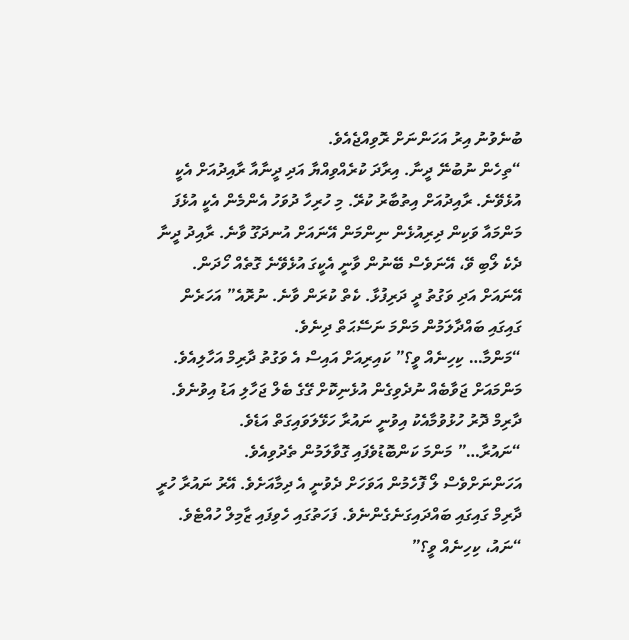ބުނެވުނު އިރު އަހަންނަށް ރޮވިއްޖެއެވެ.
“ތިހެން ނުބުނޭ ދީނާ. އިރާދަ ކުރެއްވިއްޔާ އަދި ދީނާއާ ރާއިދުއަށް އެކީ އުޅެވޭނެ. ރާއިދުއަށް އިތުބާރު ކުރޭ. މި ހުރިހާ ދުވަހު އެންމެން އެކީ އުޅެފަ މަންމައާ ވަކިން ދިރިއުޅެން ނިންމަން އޭނައަށް އުނދަގޫ ވާނެ. ރާއިދު ދީނާ ދެކެ ލޯބި ވޭ، އޭނަވެސް ބޭނުން ވާނީ އެކީގަ އުޅެވޭނެ ގޮތެއް ހޯދަން. އޭނައަށް އަދި ވަގުތު ދީ ދަރިފުޅާ. ކެތް ކުރަން ވާނެ. ނުރޮއެ” އަހަރެން ގައިގައި ބައްދާލަމުން މަންމަ ނަސޭޙަތް ދިނެވެ.
“މަންމާ… ކިހިނެއް ވީ؟” ކައިރިއަށް އައިސް އެ ވަގުތު ދާރިމް އަހާލިއެވެ.
މަންމައަށް ޖަވާބެއް ނުދެވިގެން އުޅެނިކޮށް ގޭގެ ބެލް ޖަހާލި އަޑު އިވުނެވެ. ދާރިމް ދޮރު ހުޅުވުމާއެކު އިވުނީ ނައުރާ ހަޅޭލަވައިގަތް އަޑެވެ.
“ނައުރާ…” މަންމަ ކަންބޮޑުވެފައި ގޮވާލަމުން ތެދުވިއެވެ.
އަހަންނަށްވެސް ލޯ ފޮހެމުން އަވަހަށް ދެވުނީ އެ ދިމާއަށެވެ. އޭރު ނައުރާ ހުރީ ދާރިމް ގައިގައި ބައްދައިގަނެގެންނެވެ. ފަހަތުގައި ހެވިފައި ޒާމިލް ހުއްޓެވެ.
“ނައު، ކިހިނެއް ވީ؟”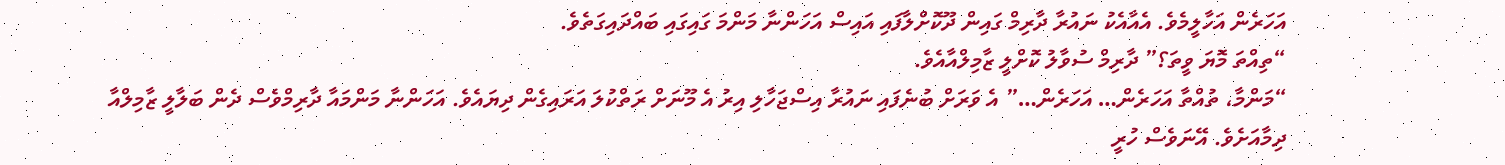އަހަރެން އަހާލީމެވެ. އެއާއެކު ނައުރާ ދާރިމް ގައިން ދޫކޮށްލާފައި އައިސް އަހަންނާ މަންމަ ގައިގައި ބައްދައިގަތެވެ.
“ތިއްތަ މޮޔަ ވީތަ؟” ދާރިމް ސުވާލު ކޮށްލީ ޒާމިލްއާއެވެ.
“މަންމާ، ތުއްތާ އަހަރެން… އަހަރެން…” އެ ވަރަށް ބުނެފައި ނައުރާ އިސްޖަހާލި އިރު އެ މޫނަށް ރަތްކުލަ އަރައިގެން ދިޔައެވެ. އަހަންނާ މަންމައާ ދާރިމްވެސް ދެން ބަލާލީ ޒާމިލްއާ ދިމާއަށެވެ. އޭނަވެސް ހުރީ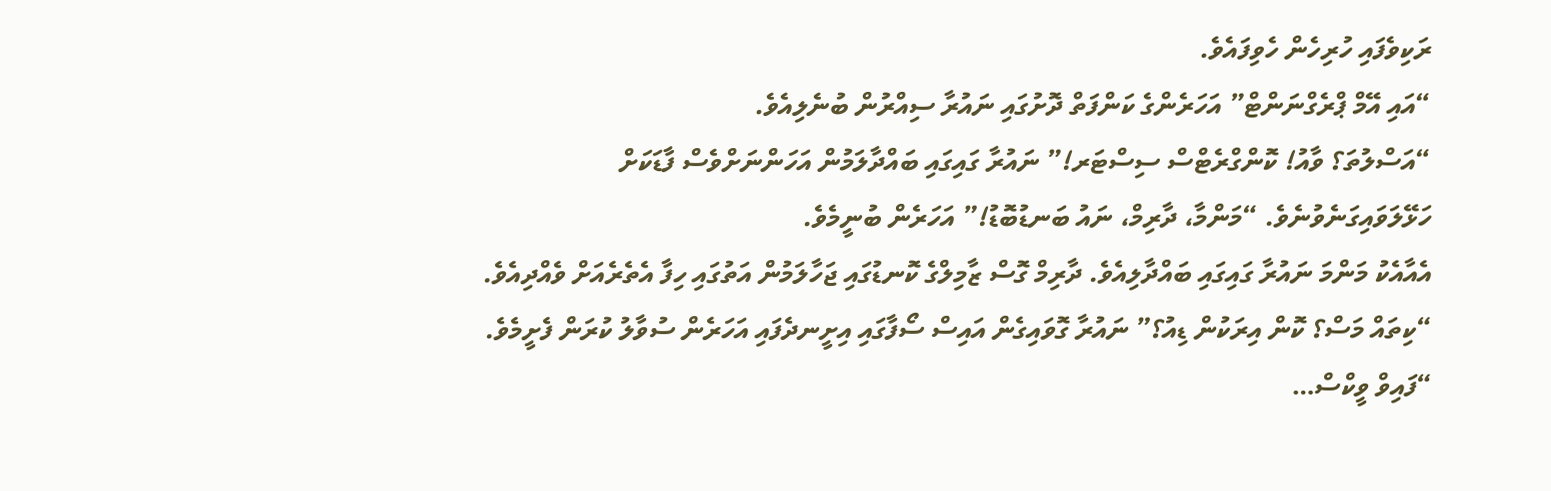ރަކިވެފައި ހުރިހެން ހެވިފައެވެ.
“އައި އޭމް ޕްރެގްނަންޓް” އަހަރެންގެ ކަންފަތް ދޮށުގައި ނައުރާ ސިއްރުން ބުނެލިއެވެ.
“އަސްލުތަ؟ ވާއު! ކޮންގްރެޓްސް ސިސްޓަރ!” ނައުރާ ގައިގައި ބައްދާލަމުން އަހަންނަށްވެސް ފާޑަކަށް ހަޅޭލަވައިގަނެވުނެވެ. “މަންމާ، ދާރިމް، ނައު ބަނޑުބޮޑު!” އަހަރެން ބުނީމެވެ.
އެއާއެކު މަންމަ ނައުރާ ގައިގައި ބައްދާލިއެވެ. ދާރިމް ގޮސް ޒާމިލްގެ ކޮނޑުގައި ޖަހާލަމުން އަތުގައި ހިފާ އެތެރެއަށް ވެއްދިއެވެ.
“ކިތައް މަސް؟ ކޮން އިރަކުން ޑިއު؟” ނައުރާ ގޮވައިގެން އައިސް ސޯފާގައި އިށީނދެފައި އަހަރެން ސުވާލު ކުރަން ފެށީމެވެ.
“ފައިވް ވީކްސް…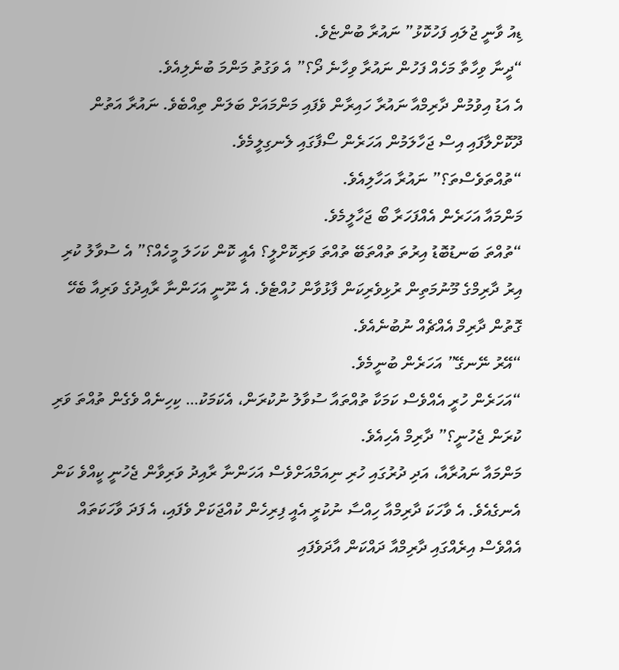ޑިއު ވާނީ ޖުލައި ފަހުކޮޅު” ނައުރާ ބުންޏެވެ.
“ދީނާ ވިހާތާ މަހެއް ފަހުން ނައުރާ ވިހާނެ ދޯ؟” އެ ވަގުތު މަންމަ ބުނެލިއެވެ.
އެ އަޑު އިވުމުން ދާރިމްއާ ނައުރާ ހައިރާން ވެފައި މަންމައަށް ބަލަން ތިއްބެވެ. ނައުރާ އަތުން ދޫކޮށްލާފައި އިސް ޖަހާލަމުން އަހަރެން ސޯފާގައި ލެނގިލީމެވެ.
“ތުއްތަވެސްތަ؟” ނައުރާ އަހާލިއެވެ.
މަންމައާ އަހަރެން އެއްފަހަރާ ބޯ ޖަހާލީމެވެ.
“ތުއްތަ ބަނޑުބޮޑު އިރުތަ ތުއްތަބޭ ތުއްތަ ވަރިކޮށްލީ؟ އެއީ ކޮން ކަހަލަ މީހެއް؟” އެ ސުވާލު ކުރި އިރު ދާރިމްގެ މޫނުމަތިން ރުޅިވެރިކަން ފާޅުވާން ހުއްޓެވެ. އެ ނޫނީ އަހަންނާ ރާއިދުގެ ވަރިއާ ބެހޭ ގޮތުން ދާރިމް އެއްޗެއް ނުބުނެއެވެ.
“އޭރު ނޭނގޭ” އަހަރެން ބުނީމެވެ.
“އަހަރެން ހުރީ އެއްވެސް ކަމަކާ ތުއްތައާ ސުވާލު ނުކުރަން، އެކަމަކު… ކިހިނެއް ވެގެން ތުއްތަ ވަރި ކުރަން ޖެހުނީ؟” ދާރިމް އެހިއެވެ.
މަންމައާ ނައުރާއާ، އަދި ދުރުގައި ހުރި ނިއަމްއަށްވެސް އަހަންނާ ރާއިދު ވަރިވާން ޖެހުނީ ކީއްވެ ކަން އެނގެއެވެ. އެ ވާހަކަ ދާރިމްއާ ހިއްސާ ނުކުރީ އެއީ ފިރިހެން ކުއްޖަކަށް ވެފައި، އެ ފަދަ ވާހަކަތައް އެއްވެސް އިރެއްގައި ދާރިމްއާ ދައްކަން އާދަވެފައި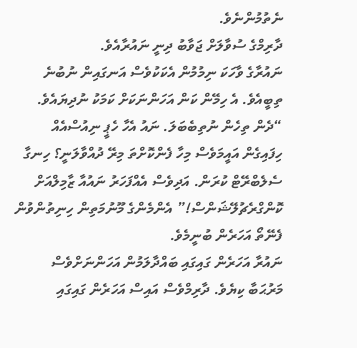ނެތުމުންނެވެ.
ދާރިމްގެ ސުވާލަށް ޖަވާބު ދިނީ ނައުރާއެވެ.
ނައުރާގެ ވާހަކަ ނިމުމުން އެކަކުވެސް އަނގައިން ނުބުނެ ތިބީއެވެ. އެ ހިމޭން ކަން އަހަންނަކަށް ކަމަކު ނުދިޔައެވެ.
“ދެން ތިހެން ނުތިބެބަލަ. ނައު އެހާ ހެޕީ ނިއުސްއެއް ހިފައިގެން އައީމަވެސް މިހާ ފެންކޮށްތަ މިރޭ ދުއްވާލަނީ؟ ހިނގާ ސެލެބްރޭޓް ކުރަން. އަދިވެސް އެއްފަހަރު ނައުއާ ޒާމިލްއަށް ކޮންގްރެޗުލޭޝަންސް!” އެންމެންގެ މޫނުމަތިން ހިނިތުންވުން ފެނޭތޯ އަހަރެން ބުނީމެވެ.
ނައުރާ އަހަރެން ގައިގައި ބައްދާލަމުން އަހަންނަށްވެސް މަރުޙަބާ ކިޔެވެ. ދާރިމްވެސް އައިސް އަހަރެން ގައިގައި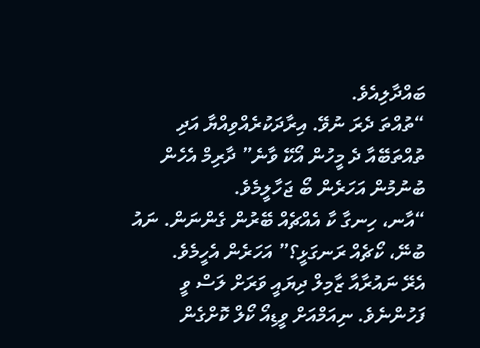ބައްދާލިއެވެ.
“ތުއްތަ ދެރަ ނުވޭ. އިރާދަކުރެއްވިއްޔާ އަދި ތުއްތަބޭއާ ދެ މީހުން އޯކޭ ވާނެ” ދާރިމް އެހެން ބުނުމުން އަހަރެން ބޯ ޖަހާލީމެވެ.
“އާނ، ހިނގާ ކާ އެއްޗެއް ބޭރުން ގެންނަން. ނައު ބުނޭ، ކޯޗެއް ރަނގަޅީ؟” އަހަރެން އެހީމެވެ.
އެރޭ ނައުރާއާ ޒާމިލް ދިޔައީ ވަރަށް ލަސް ވީ ފަހުންނެވެ. ނިއަމްއަށް ވީޑިއޯ ކޯލް ކޮށްގެން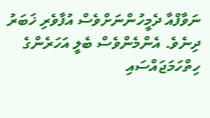ނަވާފްއާ ދެމީހުންނަށްވެސް އުފާވެރި ޚަބަރު ދިނެވެ. އެންމެންވެސް ބެލީ އަހަރެންގެ ހިތްހަމަޖައްސައި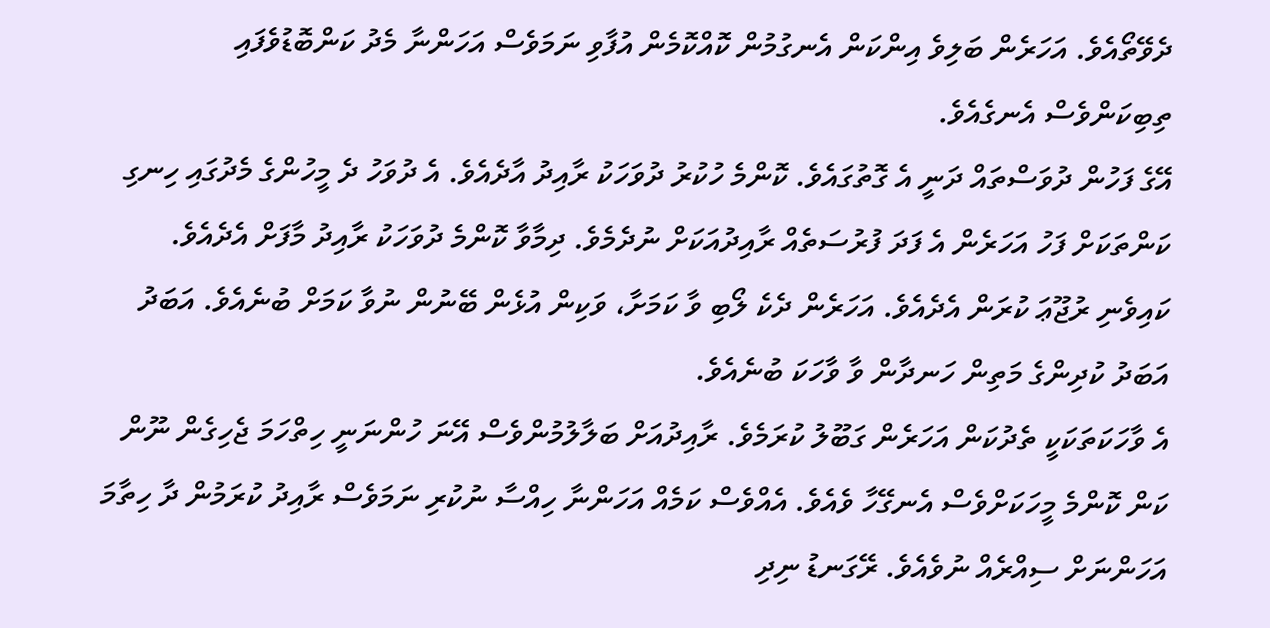ދެވޭތޯއެވެ. އަހަރެން ބަލިވެ އިންކަން އެނގުމުން ކޮއްކޮމެން އުފާވި ނަމަވެސް އަހަންނާ މެދު ކަންބޮޑުވެފައި ތިބިކަންވެސް އެނގެއެވެ.
އޭގެ ފަހުން ދުވަސްތައް ދަނީ އެ ގޮތުގައެވެ. ކޮންމެ ހުކުރު ދުވަހަކު ރާއިދު އާދެއެވެ. އެ ދުވަހު ދެ މީހުންގެ މެދުގައި ހިނގި ކަންތަކަށް ފަހު އަހަރެން އެ ފަދަ ފުރުސަތެއް ރާއިދުއަކަށް ނުދެމެވެ. ދިމާވާ ކޮންމެ ދުވަހަކު ރާއިދު މާފަށް އެދެއެވެ. ކައިވެނި ރުޖޫޢަ ކުރަން އެދެއެވެ. އަހަރެން ދެކެ ލޯބި ވާ ކަމަށާ، ވަކިން އުޅެން ބޭނުން ނުވާ ކަމަށް ބުނެއެވެ. އަބަދު އަބަދު ކުދިންގެ މަތިން ހަނދާން ވާ ވާހަކަ ބުނެއެވެ.
އެ ވާހަކަތަކަކީ ތެދުކަން އަހަރެން ގަބޫލު ކުރަމެވެ. ރާއިދުއަށް ބަލާލުމުންވެސް އޭނަ ހުންނަނީ ހިތްހަމަ ޖެހިގެން ނޫން ކަން ކޮންމެ މީހަކަށްވެސް އެނގޭހާ ވެއެވެ. އެއްވެސް ކަމެއް އަހަންނާ ހިއްސާ ނުކުރި ނަމަވެސް ރާއިދު ކުރަމުން ދާ ހިތާމަ އަހަންނަށް ސިއްރެއް ނުވެއެވެ. ރޭގަނޑު ނިދި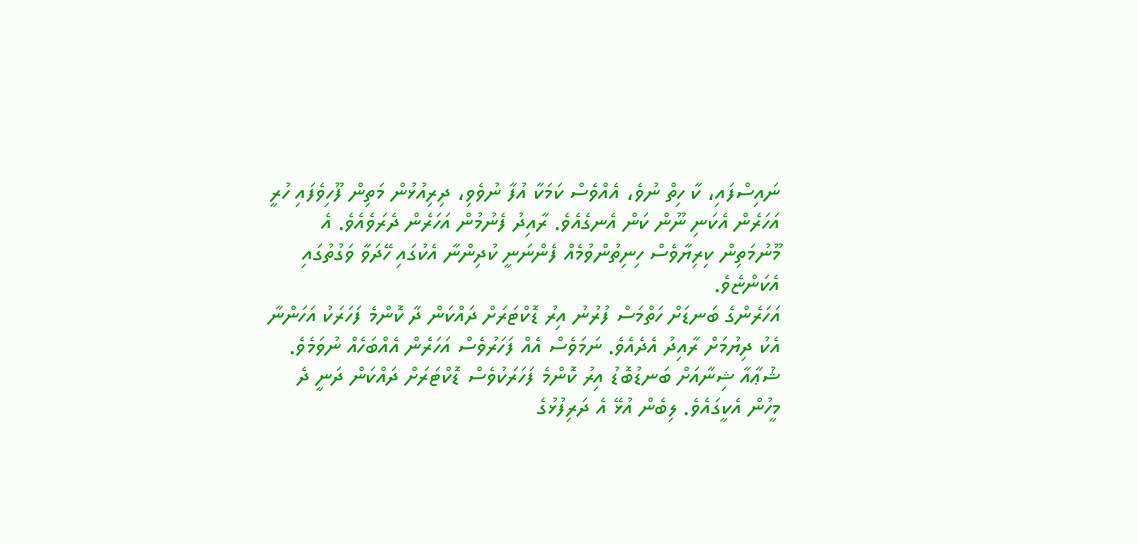ނައިސްފައި، ކާ ހިތް ނުވެ، އެއްވެސް ކަމަކާ އުފާ ނުވެވި، ދިރިއުޅުން މަތިން ފޫހިވެފައި ހުރީ އަހަރެން އެކަނި ނޫން ކަން އެނގެއެވެ. ރާއިދު ފެނުމުން އަހަރެން ދެރަވެއެވެ. އެ މޫނުމަތިން ކިރިޔާވެސް ހިނިތުންވުމެއް ފެންނަނީ ކުދިންނާ އެކުގައި ހޭދަވާ ވަގުތުގައި އެކަންޏެވެ.
އަހަރެންގެ ބަނޑަށް ހަތްމަސް ފުރުނު އިރު ޑޮކްޓަރަށް ދައްކަން ދާ ކޮންމެ ފަހަރަކު އަހަންނާ އެކު ދިޔުމަށް ރާއިދު އެދެއެވެ. ނަމަވެސް އެއް ފަހަރުވެސް އަހަރެން އެއްބަހެއް ނުވަމެވެ. ޝުޢާއާ ޝިނާއަށް ބަނޑުބޮޑު އިރު ކޮންމެ ފަހަރަކުވެސް ޑޮކްޓަރަށް ދައްކަން ދަނީ ދެ މީހުން އެކީގައެވެ. ލިބެން އުޅޭ އެ ދަރިފުޅުގެ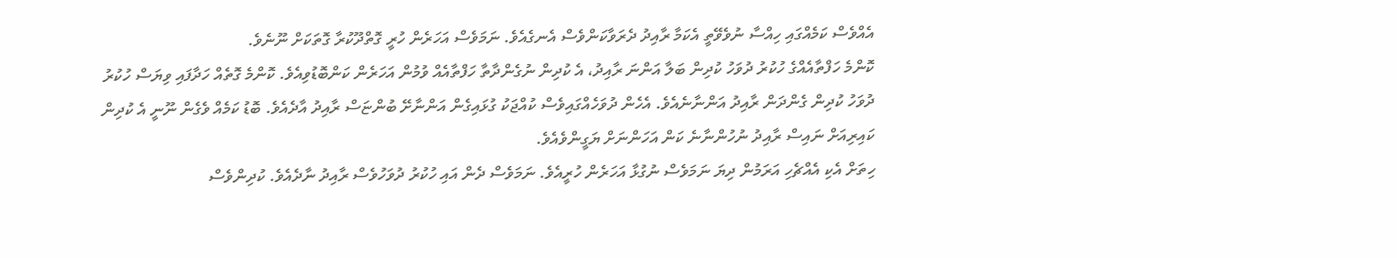އެއްވެސް ކަމެއްގައި ހިއްސާ ނުވެވޭތީ އެކަމާ ރާއިދު ދެރަވާކަންވެސް އެނގެއެވެ. ނަމަވެސް އަހަރެން ހުރީ ގޮތްދޫކުރާ ގޮތަކަށް ނޫނެވެ.
ކޮންމެ ހަފްތާއެއްގެ ހުކުރު ދުވަހު ކުދިން ބަލާ އަންނަ ރާއިދު، އެ ކުދިން ނުގެންދާތާ ހަފްތާއެއް ވުމުން އަހަރެން ކަންބޮޑުވިއެވެ. ކޮންމެ ގޮތެއް ހަދާފައި ވިޔަސް ހުކުރު ދުވަހު ކުދިން ގެންދަން ރާއިދު އަންނާނެއެވެ. އެހެން ދުވަހެއްގައިވެސް ކުއްޖަކު ގުޅައިގެން އަންނާށޭ ބުންޏަސް ރާއިދު އާދެއެވެ. ބޮޑު ކަމެއް ވެގެން ނޫނީ އެ ކުދިން ކައިރިއަށް ނައިސް ރާއިދު ނުހުންނާނެ ކަން އަހަންނަށް ޔަގީންވެއެވެ.
ހިތަށް އެކި އެއްޗެހި އަރަމުން ދިޔަ ނަމަވެސް ނުގުޅާ އަހަރެން ހުރީއެވެ. ނަމަވެސް ދެން އައި ހުކުރު ދުވަހުވެސް ރާއިދު ނާދެއެވެ. ކުދިންވެސް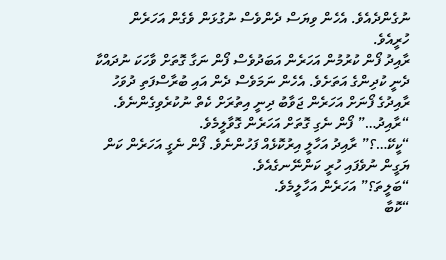ނުގެންދެއެވެ. އެހެން ވިޔަސް ދެންވެސް ނުގުޅަން ވެގެން އަހަރެން ހުރީއެވެ.
ރާއިދު ފޯން ކުރުމުން އަހަރެން އަބަދުވެސް ފޯން ނަގާ ގޮތަށް ވާހަކަ ނުދައްކާ ދެނީ ކުދިންގެ އަތަށެވެ. އެހެން ނަމަވެސް ދެން އައި ބުރާސްފަތި ދުވަހު ރާއިދުގެ ފޯނަށް އަހަރެން ޖަވާބު ދިނީ އިތުރަށް ކެތް ނުކުރެވިގެންނެވެ.
“ރާއިދު…” ފޯން ނެގި ގޮތަށް އަހަރެން ގޮވާލީމެވެ.
“ކީކޭ…؟” ރާއިދު އަހާލީ އިރުކޮޅެއް ފަހުންނެވެ. ފޯން ނެގީ އަހަރެން ކަން ޔަގީން ނުވެފައި ހުރީ ކަންނޭނގެއެވެ.
“ބަލީތަ؟” އަހަރެން އަހާލީމެވެ.
“ކޮބާ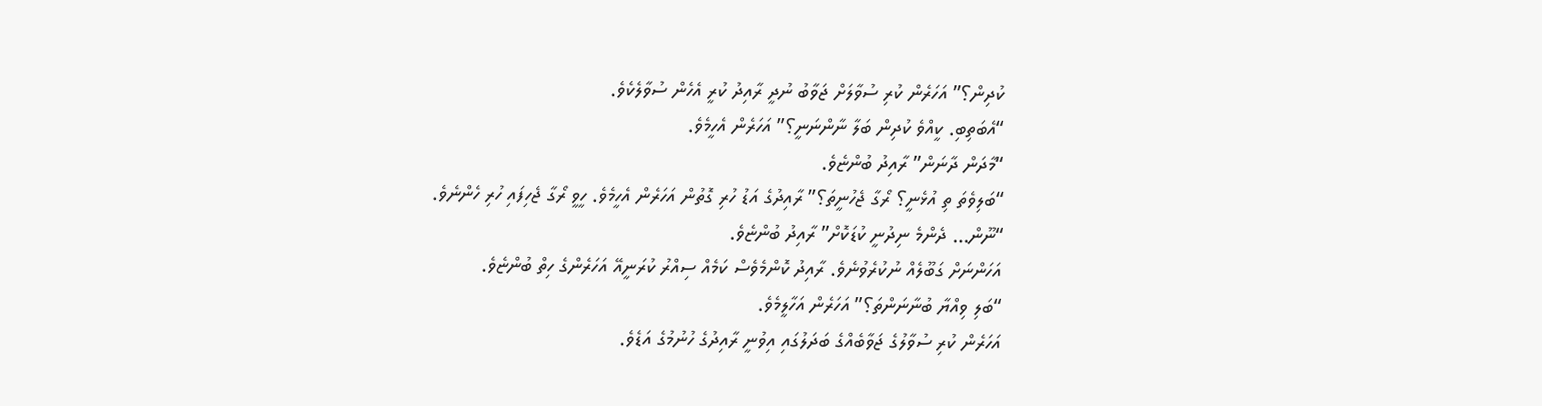ކުދިން؟” އަހަރެން ކުރި ސުވާލަށް ޖަވާބު ނުދީ ރާއިދު ކުރީ އެހެން ސުވާލެކެވެ.
“އެބަތިބި. ކީއްވެ ކުދިން ބަލާ ނާންނަނީ؟” އަހަރެން އެހީމެވެ.
“މާދަން ދާނަން” ރާއިދު ބުންޏެވެ.
“ބަލިވެތަ ތި އުޅެނީ؟ ރޯގާ ޖެހުނީތަ؟” ރާއިދުގެ އަޑު ހުރި ގޮތުން އަހަރެން އެހީމެވެ. ހީވީ ރޯގާ ޖެހިފައި ހުރި ހެންނެވެ.
“ނޫން… ދެންމެ ނިދުނީ ކުޑަކޮށް” ރާއިދު ބުންޏެވެ.
އަހަންނަށް ގަބޫލެއް ނުކުރެވުނެވެ. ރާއިދު ކޮންމެވެސް ކަމެއް ސިއްރު ކުރަނީއޭ އަހަރެންގެ ހިތް ބުންޏެވެ.
“ބަލި ވިއްޔާ ބުނާނަންތަ؟” އަހަރެން އަހާލީމެވެ.
އަހަރެން ކުރި ސުވާލުގެ ޖަވާބެއްގެ ބަދަލުގައި އިވުނީ ރާއިދުގެ ހުނުމުގެ އަޑެވެ.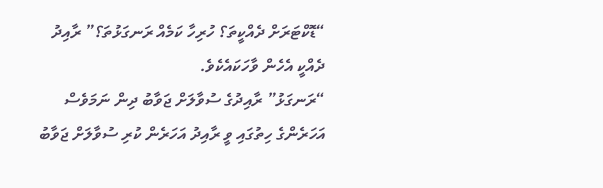“ޑޮކްޓަރަށް ދެއްކީތަ؟ ހުރިހާ ކަމެއް ރަނގަޅުތަ؟” ރާއިދު ދެއްކީ އެހެން ވާހަކައެކެވެ.
“ރަނގަޅު” ރާއިދުގެ ސުވާލަށް ޖަވާބު ދިން ނަމަވެސް އަހަރެންގެ ހިތުގައި ވީ ރާއިދު އަހަރެން ކުރި ސުވާލަށް ޖަވާބު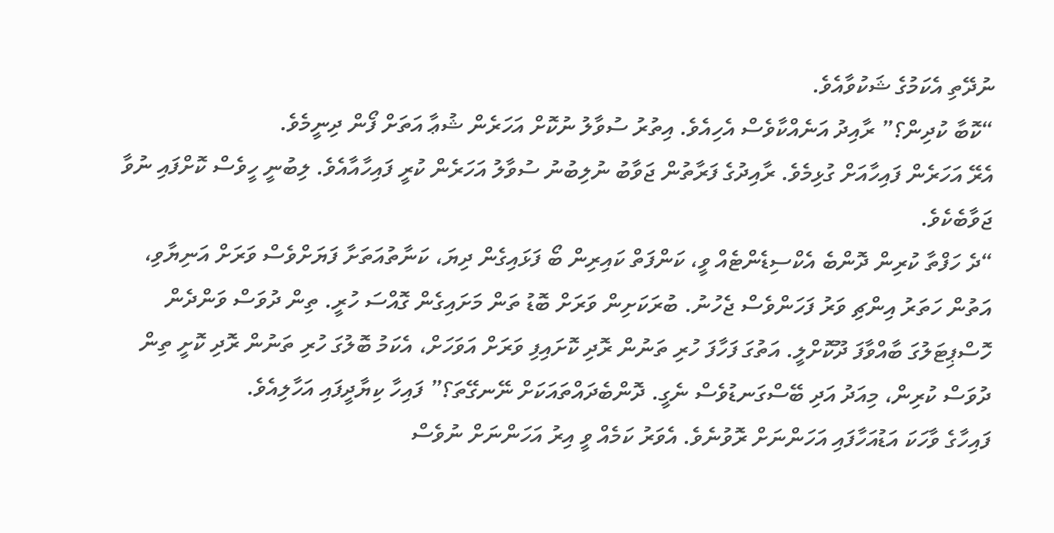ނުދޭތި އެކަމުގެ ޝަކުވާއެވެ.
“ކޮބާ ކުދިން؟” ރާއިދު އަނެއްކާވެސް އެހިއެވެ. އިތުރު ސުވާލު ނުކޮށް އަހަރެން ޝުޢާ އަތަށް ފޯން ދިނީމެވެ.
އެރޭ އަހަރެން ފައިހާއަށް ގުޅިމެވެ. ރާއިދުގެ ފަރާތުން ޖަވާބު ނުލިބުނު ސުވާލު އަހަރެން ކުރީ ފައިހާއާއެވެ. ލިބުނީ ހީވެސް ކޮށްފައި ނުވާ ޖަވާބެކެވެ.
“ދެ ހަފްތާ ކުރިން ދޮންބެ އެކްސިޑެންޓެއް ވީ، ކަންފަތް ކައިރިން ބޯ ފަޅައިގެން ދިޔަ، ކަނާތުއަތަށާ ފަޔަށްވެސް ވަރަށް އަނިޔާވި، އަތުން ހަތަރު އިންޗި ވަރު ފަހަންވެސް ޖެހުނު. ބުރަކަށިން ވަރަށް ބޮޑު ތަން މަށައިގެން ގޮއްސަ ހުރީ. ތިން ދުވަސް ވަންދެން ހޮސްޕިޓަލުގަ ބާއްވާފަ ދޫކޮށްލީ. އަތުގަ ފަހާފަ ހުރި ތަނުން ރޮދި ކޮށައިފި ވަރަށް އަވަހަށް، އެކަމު ބޮލުގަ ހުރި ތަނުން ރޮދި ކޮށީ ތިން ދުވަސް ކުރިން، މިއަދު އަދި ބޭސްގަނޑުވެސް ނެގީ. ދޮންބެދައްތައަކަށް ނޭނގޭތަ؟” ފައިހާ ކިޔާދީފައި އަހާލިއެވެ.
ފައިހާގެ ވާހަކަ އަޑުއަހާފައި އަހަންނަށް ރޮވުނެވެ. އެވަރު ކަމެއް ވީ އިރު އަހަންނަށް ނުވެސް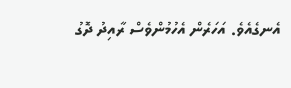އެނގެއެވެ. އަހަރެން އެހުމުންވެސް ރާއިދު ދޮގު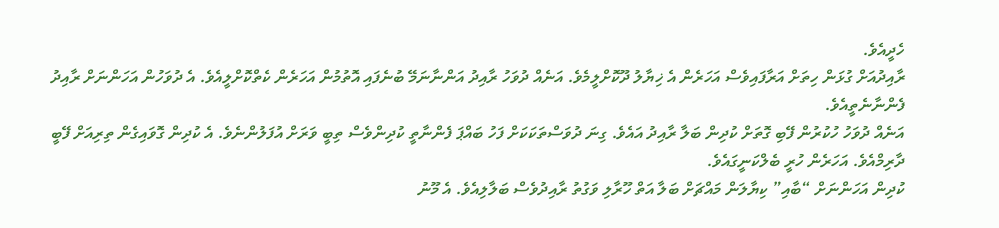ހެދީއެވެ.
ރާއިދުއަށް ގުޅަން ހިތަށް އަރާފައިވެސް އަހަރެން އެ ޚިޔާލު ދޫކޮށްލީމެވެ. އަނެއް ދުވަހު ރާއިދު އަންނާނަމޭ ބުނެފައި އޮތުމުން އަހަރެން ކެތްކޮށްލީއެވެ. އެ ދުވަހުން އަހަންނަށް ރާއިދު ފެންނާނެތީއެވެ.
އަނެއް ދުވަހު ހުކުރުން ފޭބި ގޮތަށް ކުދިން ބަލާ ރާއިދު އައެވެ. ގިނަ ދުވަސްތަކަކަށް ފަހު ބައްޕަ ފެންނާތީ ކުދިންވެސް ތިބީ ވަރަށް އުފަލުންނެވެ. އެ ކުދިން ގޮވައިގެން ތިރިއަށް ފޭބީ ދާރިމްއެވެ. އަހަރެން ހުރީ ބެލްކަނީގައެވެ.
ކުދިން އަހަންނަށް “ބާއި” ކިޔާލަން މައްޗަށް ބަލާ އަތް ހޫރާލި ވަގުތު ރާއިދުވެސް ބަލާލިއެވެ. އެ މޫނު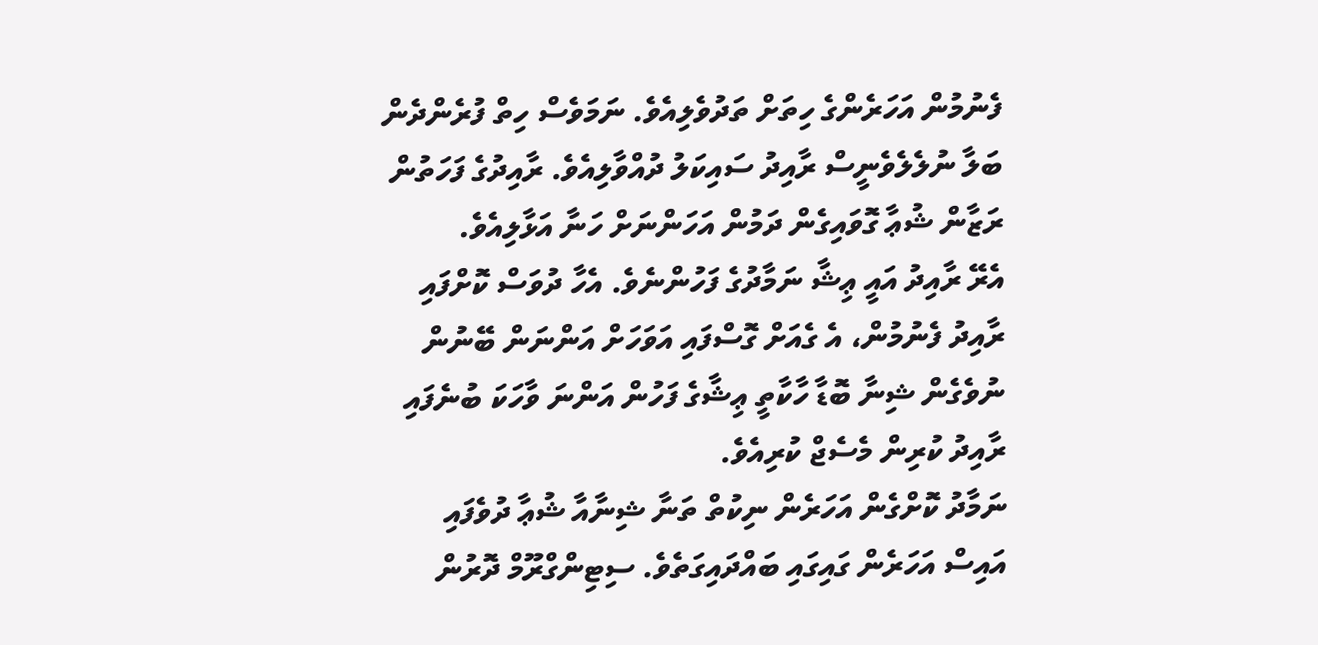ފެނުމުން އަހަރެންގެ ހިތަށް ތަދުވެލިއެވެ. ނަމަވެސް ހިތް ފުރެންދެން ބަލާ ނުލެލެވެނީސް ރާއިދު ސައިކަލު ދުއްވާލިއެވެ. ރާއިދުގެ ފަހަތުން ރަޒާން ޝުޢާ ގޮވައިގެން ދަމުން އަހަންނަށް ހަނާ އަޅާލިއެވެ.
އެރޭ ރާއިދު އައީ ޢިޝާ ނަމާދުގެ ފަހުންނެވެ. އެހާ ދުވަސް ކޮށްފައި ރާއިދު ފެނުމުން، އެ ގެއަށް ގޮސްފައި އަވަހަށް އަންނަން ބޭނުން ނުވެގެން ޝިނާ ބޮޑާ ހާކާތީ ޢިޝާގެ ފަހުން އަންނަ ވާހަކަ ބުނެފައި ރާއިދު ކުރިން މެސެޖް ކުރިއެވެ.
ނަމާދު ކޮށްގެން އަހަރެން ނިކުތް ތަނާ ޝިނާއާ ޝުޢާ ދުވެފައި އައިސް އަހަރެން ގައިގައި ބައްދައިގަތެވެ. ސިޓިންގްރޫމް ދޮރުން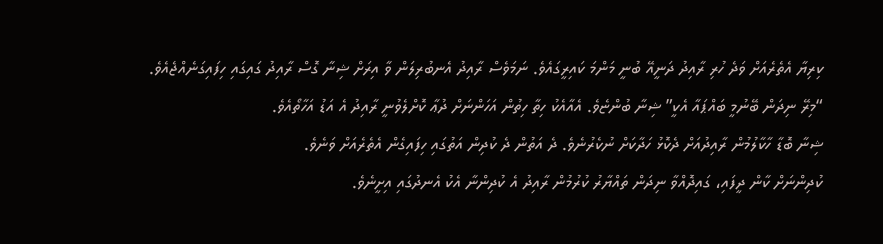ކިރިޔާ އެތެރެއަށް ވަދެ ހުރި ރާއިދު ދަނީއޭ ބުނީ މަންމަ ކައިރީގައެވެ. ނަމަވެސް ރާއިދު އެނބުރިލަން ވާ އިރަށް ޝިނާ ގޮސް ރާއިދު ގައިގައި ހިފައިގަނެއްޖެއެވެ.
“މިރޭ ނިދަން ބޭނުމީ ބައްޕައާ އެކީ” ޝިނާ ބުންޏެވެ. އެއާއެކު ހިތާ ހިތުން އަހަންނަށް ދުޢާ ކޮށްލެވުނީ ރާއިދު އެ އަޑު އަހާތޯއެވެ.
ޝިނާ ބޮޑާ ހާކާލުމުން ރާއިދުއަށް ދެކޮޅު ހަދާކަށް ނުކެރުނެވެ. ދެ އަތުން ދެ ކުދިން އަތުގައި ހިފައިގެން އެތެރެއަށް ވަނެވެ.
ކުދިންނަށް ކާން ދީފައި، ގައިދޮއްވާ ނިދަން ތައްޔާރު ކުރުމުން ރާއިދު އެ ކުދިންނާ އެކު އެނދުގައި އިށީނެވެ.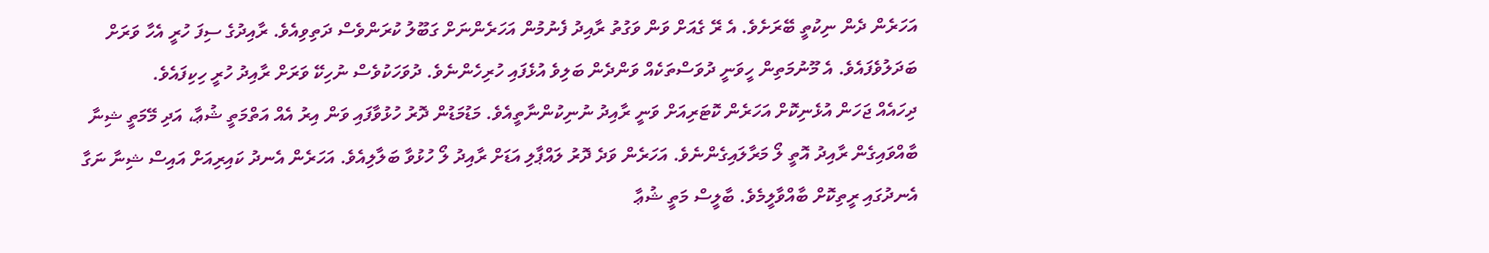އަހަރެން ދެން ނިކުތީ ބޭރަށެވެ. އެ ރޭ ގެއަށް ވަން ވަގުތު ރާއިދު ފެނުމުން އަހަރެންނަށް ގަބޫލު ކުރަންވެސް ދަތިވިއެވެ. ރާއިދުގެ ސިފަ ހުރީ އެހާ ވަރަށް ބަދަލުވެފައެވެ. އެ މޫނުމަތިން ހީވަނީ ދުވަސްތަކެއް ވަންދެން ބަލިވެ އުޅެފައި ހުރިހެންނެވެ. ދުވަހަކުވެސް ނުހިކޭ ވަރަށް ރާއިދު ހުރީ ހިކިފައެވެ.
ދިހައެއް ޖަހަން އުޅެނިކޮށް އަހަރެން ކޮޓަރިއަށް ވަނީ ރާއިދު ނުނިކުންނާތީއެވެ. މަޑުމަޑުން ދޮރު ހުޅުވާފައި ވަން އިރު އެއް އަތްމަތީ ޝުޢާ، އަދި މޭމަތީ ޝިނާ ބާއްވައިގެން ރާއިދު އޮތީ ލޯ މަރާލައިގެންނެވެ. އަހަރެން ވަދެ ދޮރު ލައްޕާލި އަޑަށް ރާއިދު ލޯ ހުޅުވާ ބަލާލިއެވެ. އަހަރެން އެނދު ކައިރިއަށް އައިސް ޝިނާ ނަގާ އެނދުގައި ރީތިކޮށް ބާއްވާލީމެވެ. ބާލީސް މަތީ ޝުޢާ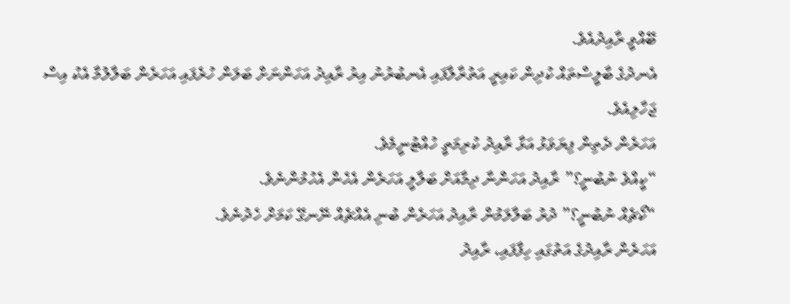ބޭއްވީ ރާއިދުއެވެ.
އެނދުގެ ބާލީސްތައް ކުދިން ކައިރީ އަތުރާލާފައި އެނބުރުނު އިރު ރާއިދު އަހަންނަށް ބަލަން ހުރެފައި އަހަރެން ބަލާލުމާ އެކު އިސް ޖަހާލިއެވެ.
އަހަރެން ދެތިން ފިޔަވަޅު އަޅާ ރާއިދު ކުރިމަތީ ހުއްޓުނީމެވެ.
“ކީއްވެ ނުބުނީ؟” ރާއިދު އަހަންނާ ދިމާއަށް ބަލާލީ އަހަރެން އެހެން އެހުމުންނެވެ.
“ކޯޗެއް ނުބުނީ؟” ދުރު ބަލާލަމުން ރާއިދު އަހަރެން ބުނި އެއްޗެއް ނޭނގޭ ކަމަށް ހެދުނެވެ.
އަހަރެން ރާއިދުގެ އަތުގައި ހިފާފައި، ރާއިދު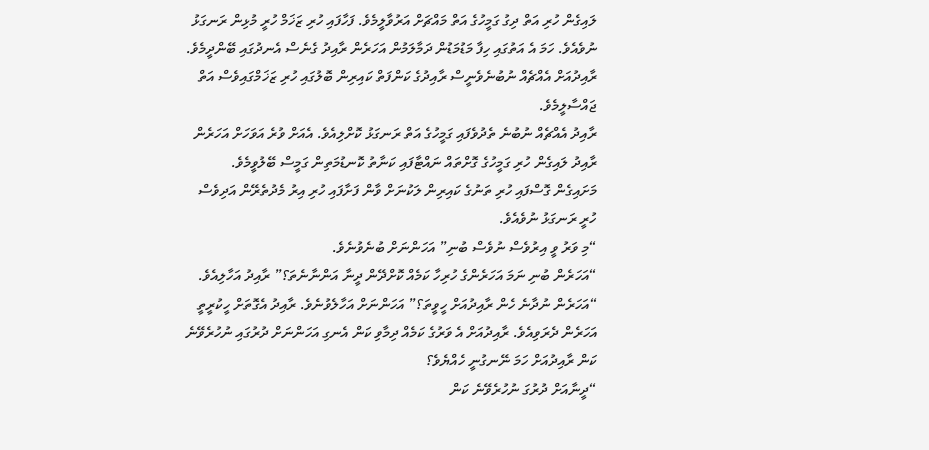ލައިގެން ހުރި އަތް ދިގު ގަމީހުގެ އަތް މައްޗަށް އަރުވާލީމެވެ. ފަހާފައި ހުރި ޒަޚަމް ހުރީ މުޅިން ރަނގަޅު ނުވެއެވެ. ހަމަ އެ އަތުގައި ހިފާ މަޑުމަޑުން ދަމާލަމުން އަހަރެން ރާއިދު ގެނެސް އެނދުގައި ބޭންދީމެވެ. ރާއިދުއަށް އެއްޗެއް ނުބުނެވެނީސް ރާއިދުގެ ކަންފަތް ކައިރިން ބޮލުގައި ހުރި ޒަޚަމްގައިވެސް އަތް ޖައްސާލީމެވެ.
ރާއިދު އެއްޗެއް ނުބުނެ ތެދުވެފައި ގަމީހުގެ އަތް ރަނގަޅު ކޮށްލިއެވެ. އެއަށް ވުރެ އަވަހަށް އަހަރެން ރާއިދު ލައިގެން ހުރި ގަމީހުގެ ގޮށްތައް ނައްޓާފައި ކަނާތު ކޮނޑުމަތިން ގަމީސް ބޭލުވީމެވެ. މަށައިގެން ގޮސްފައި ހުރި ތަނުގެ ކައިރިން ލަކުނަށް ވާން ފަށާފައި ހުރި އިރު މެދުތެރޭން އަދިވެސް ހުރީ ރަނގަޅު ނުވެއެވެ.
“މި ވަރު ވީ އިރުވެސް ނުވެސް ބުނި” އަހަންނަށް ބުނެވުނެވެ.
“އަހަރެން ބުނި ނަމަ އަހަރެންގެ ހުރިހާ ކަމެއް ކޮށްދޭން ދީނާ އަންނާނެތަ؟” ރާއިދު އަހާލިއެވެ.
“އަހަރެން ނުދާނެ ހެން ރާއިދުއަށް ހީވީތަ؟” އަހަންނަށް އަހާލެވުނެވެ. ރާއިދު އެގޮތަށް ހީކުރީތީ އަހަރެން ދެރަވިއެވެ. ރާއިދުއަށް އެ ވަރުގެ ކަމެއް ދިމާވި ކަން އެނގި އަހަންނަށް ދުރުގައި ނުހުރެވޭނެ ކަން ރާއިދުއަށް ހަމަ ނޭނގުނީ ހެއްޔެވެ؟
“ދީނާއަށް ދުރުގަ ނުހުރެވޭނެ ކަން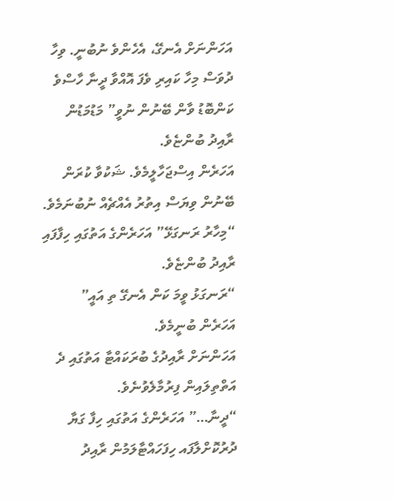އަހަންނަށް އެނގޭ، އެހެންވެ ނުބުނީ. ވިހާ ދުވަސް މިހާ ކައިރި ވެފަ އޮއްވާ ދީނާ ހާސްވެ ކަންބޮޑު ވާން ބޭނުން ނުވީ” މަޑުމަޑުން ރާއިދު ބުންޏެވެ.
އަހަރެން އިސްޖަހާލީމެވެ. ޝަކުވާ ކުރަން ބޭނުން ވިޔަސް އިތުރު އެއްޗެއް ނުބުނަމެވެ.
“މިހާރު ރަނގަޅޭ” އަހަރެންގެ އަތުގައި ހިފާފައި ރާއިދު ބުންޏެވެ.
“ރަނގަޅު ވީމަ ކަން އެނގޭ ތި އައީ” އަހަރެން ބުނީމެވެ.
އަހަންނަށް ރާއިދުގެ ބުރަކައްޓާ އަތުގައި ދެ އަތްތިލައިން ފިރުމާލެވުނެވެ.
“ދީނާ…” އަހަރެންގެ އަތުގައި ހިފާ ގަޔާ ދުރުކޮށްލާފައ ހިފަހައްޓާލަމުން ރާއިދު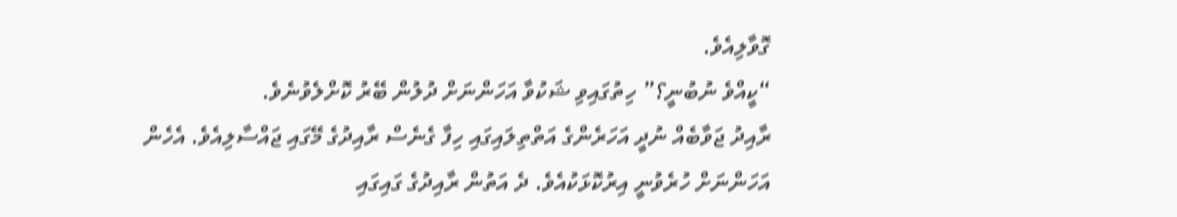ގޮވާލިއެވެ.
“ކީއްވެ ނުބުނީ؟” ހިތުގައިވި ޝަކުވާ އަހަންނަށް ދުލުން ބޭރު ކޮށްލެވުނެވެ.
ރާއިދު ޖަވާބެއް ނުދީ އަހަރެންގެ އަތްތިލައިގައި ހިފާ ގެނެސް ރާއިދުގެ މޭގައި ޖައްސާލިއެވެ. އެހެން އަހަންނަށް ހުރެވުނީ އިރުކޮޅަކުއެވެ. ދެ އަތުން ރާއިދުގެ ގައިގައި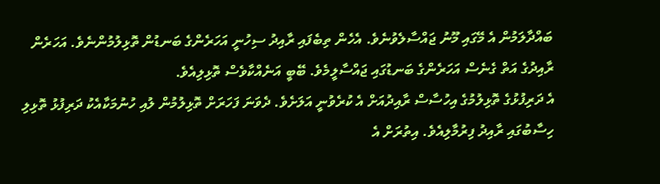ބައްދާލަމުން އެ މޭގައި މޫނު ޖައްސާލެވުނެވެ. އެހެން ތިބެފައި ރާއިދު ސިހުނީ އަހަރެންގެ ބަނޑުން ތޮޅިލުމުންނެވެ. އަހަރެން ރާއިދުގެ އަތް ގެނެސް އަހަރެންގެ ބަނޑުގައި ޖައްސާލީމެވެ. ބޭބީ އަނެއްކާވެސް ތޮޅިލިއެވެ.
އެ ދަރިފުޅުގެ ތޮޅިލުމުގެ އިހުސާސް ރާއިދުއަށް އެ ކުރެވުނީ އަލަށެވެ. ދެވަނަ ފަހަރަށް ތޮޅިލުމުން ލުއި ހުނުމަކާއެކު ދަރިފުޅު ތޮޅިލި ހިސާބުގައި ރާއިދު ފިރުމާލިއެވެ. އިތުރަށް އެ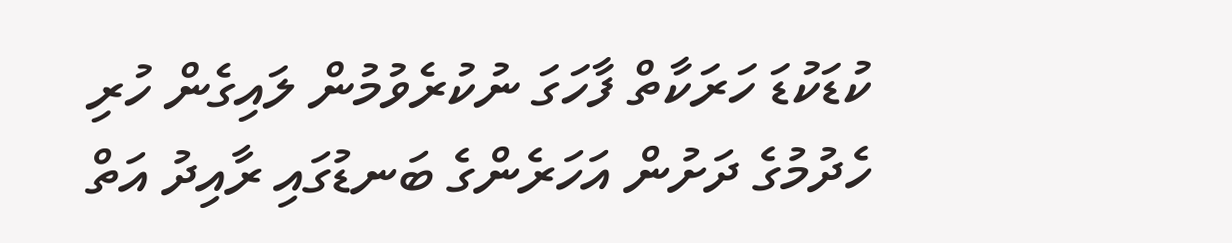ކުޑަކުޑަ ހަރަކާތް ފާހަގަ ނުކުރެވުމުން ލައިގެން ހުރި ހެދުމުގެ ދަށުން އަހަރެންގެ ބަނޑުގައި ރާއިދު އަތް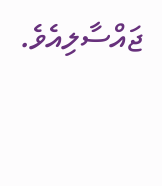ޖައްސާލިއެވެ.